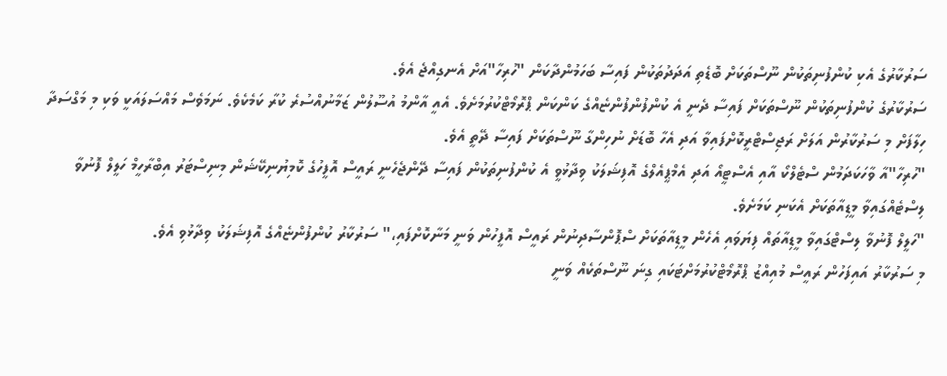ސަރުކާރުގެ އެކި ކުންފުނިތަކުން ނޫސްތަކަށް ބޮޑެތި އަދަދުތަކުން ފައިސާ ބަހަމުންދާކަން "ހުރިހާ"އަށް އެނގިއްޖެ އެވެ.
ސަރުކާރުގެ ކުންފުނިތަކުން ނޫސްތަކަށް ފައިސާ ދެނީ އެ ކުންފުންފުންޏެއްގެ ކަންކަން ޕްރޮމޯޓްކުރުމަށެވެ. އެއީ އާންމު އުސޫލުން ޒަމާނުއްސުރެ ކުރާ ކަމެކެވެ. ނަމަވެސް މައްސަލައަކީ ވަކި މި މަގްސަދާ ހިލާފަށް މި ސަރުކާރުން އަލަށް ރަޖިސްޓްރީކޮށްފައިވާ އަދި އެހާ ބޮޑަށް ނުހިންގާ ނޫސްތަކަށް ފައިސާ ދޭތީ އެވެ.
"ހުރިހާ"އާ ވާހަކަދަމުން ސްޓެލްކޯ އާއި އެސްޓީއޯ އަދި އެމްޕީއެލްގެ އޮފިޝަލަކު ވިދާޅުވީ އެ ކުންފުނިތަކުން ފައިސާ ދޭންޖެހެނީ ރައީސް އޮފީހުގެ ކޮމިޔުނިކޭޝަން މިނިސްޓަރު އިބްރާހީމް ހަލީލް ފޮނުވާ ލިސްޓެއްގައިވާ މީޑިއާތަކަށް އެކަނި ކަމަށެވެ.
"ހަލީލް ފޮނުވާ ލިސްޓްގައިވާ މީޑިއާތައް ފިޔަވައި އެހެން މީޑިއާތަކަށް ސްޕޮންސާދިނުން ރައީސް އޮފީހުން ވަނީ މަނާކޮށްފައި،" ސަރުކާރު ކުންފުންޏެއްގެ އޮފިޝަލަކު ވިދާޅުވި އެވެ.
މި ސަރުކާރު އައިފަހުން ރައީސް މުއިއްޒު ޕްރޮމޯޓްކުރުމަށްޓަކައި ގިނަ ނޫސްތަކެއް ވަނީ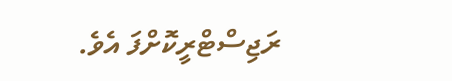ރަޖިސްޓްރީކޮށްފަ އެވެ.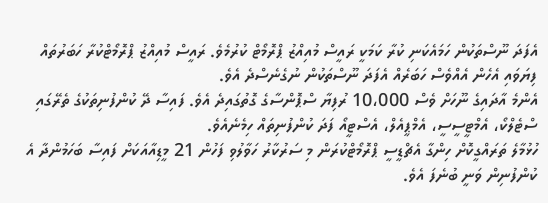އެފަދަ ނޫސްތަކުން ހަމައެކަނި ކުރާ ކަމަކީ ރައީސް މުއިއްޒު ޕްރޮމޯޓް ކުރުމެވެ. ރައީސް މުއިއްޒު ޕްރޮމޯޓްކުރާ ހަބަރުތައް ފިޔަވައި އެހެން އެއްވެސް ހަބަރެއް އެފަދަ ނޫސްތަކުން ނުގެނެސްދެ އެވެ.
އެންމެ އާދައިގެ ނޫހަށް ވެސް 10،000 ރުފިޔާ ސްޕޮންސާގެ ގޮތުގައިދެ އެވެ. ފައިސާ ދޭ ކުންފުނިތަކުގެ ތެރޭގައި ސްޓެލްކޯ، އެމްޓީސީސީ، އެމްޕީއެލް، އެސްޓީއޯ ފަދަ ކުންފުނިތައް ހިމެނެއެވެ.
ހުޅުމާލެ ތަރައްގީކޮށް ހިންގާ އެޗްޑީސީ ޕްރޮމޯޓްކުރަން މި ސަރުކާރު ހަވާލުވި ފަހުން 21 މީޑިއާއަކަށް ފައިސާ ބަހަމުންދާ އެ ކުންފުނިން ވަނީ ބުނެފަ އެވެ.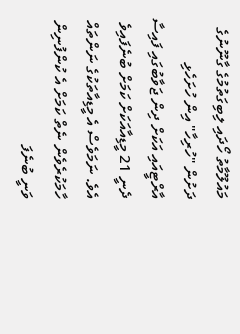މައުލޫމާތު ހޯދައި ލިބިގަތުމުގެ ގާނޫނުގެ ދަށުން "ހުރިހާ" އިން ހުށަހެޅި އާރްޓީއައި އަކަށް ދިން ޖަވާބުގައި ފައިސާ ދެނީ 21 މީޑިއާއަކަށް ކަމަށް ބުނެފައިވެ އެވެ. ނަމަވެސް އެ މީޑިއާތަކުގެ ނަންތައް ހާމަކުރެވެން ނެތް ކަމަށް އެ ކުންފުނިން ވަނީ ބުނެފަ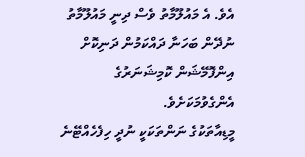އެވެ. އެ މައުލޫމާތު ވެސް ދިނީ މައުލޫމާތު ނުދޭން ބަހަނާ ދައްކަމުން ދަނިކޮށް އިންފޮމޭޝަން ކޮމިޝަނަރުގެ އެންގެވުމަކަށެވެ.
މީޑިއާތަކުގެ ނަންތަކަކީ ނުދީ ހިފެހެއްޓޭނެ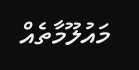މައުލޫމާތެއް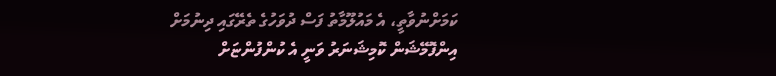ކަމަށްނުވާތީ، އެ މައުލޫމާތު ފަސް ދުވަހުގެ ތެރޭގައި ދިނުމަށް އިންފޮމޭޝަން ކޮމިޝަނަރު ވަނީ އެ ކުންފުންޏަށް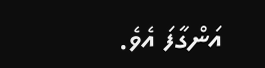އަންގާފަ އެވެ.